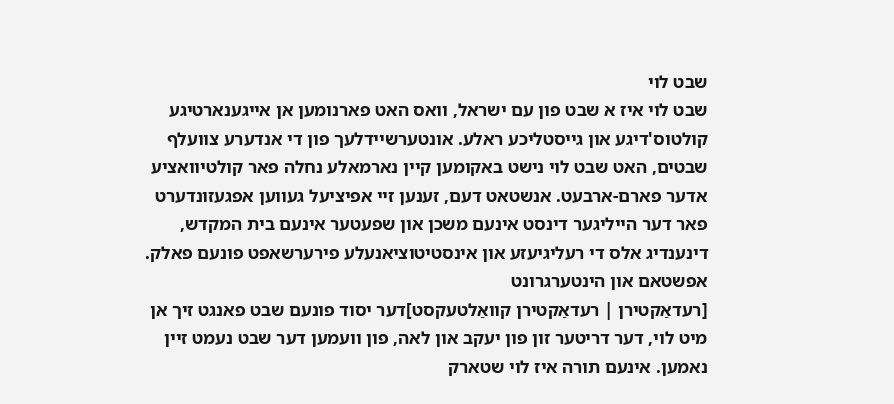שבט לוי
שבט לוי איז א שבט פון עם ישראל, וואס האט פארנומען אן אייגענארטיגע קולטוס'דיגע און גייסטליכע ראלע. אונטערשיידלעך פון די אנדערע צוועלף שבטים, האט שבט לוי נישט באקומען קיין נארמאלע נחלה פאר קולטיוואציע אדער פארם-ארבעט. אנשטאט דעם, זענען זיי אפיציעל געווען אפגעזונדערט פאר דער הייליגער דינסט אינעם משכן און שפעטער אינעם בית המקדש, דינענדיג אלס די רעליגיעזע און אינסטיטוציאנעלע פירערשאפט פונעם פאלק.
אפשטאם און הינטערגרונט
[רעדאַקטירן | רעדאַקטירן קוואַלטעקסט]דער יסוד פונעם שבט פאנגט זיך אן מיט לוי, דער דריטער זון פון יעקב און לאה, פון וועמען דער שבט נעמט זיין נאמען. אינעם תורה איז לוי שטארק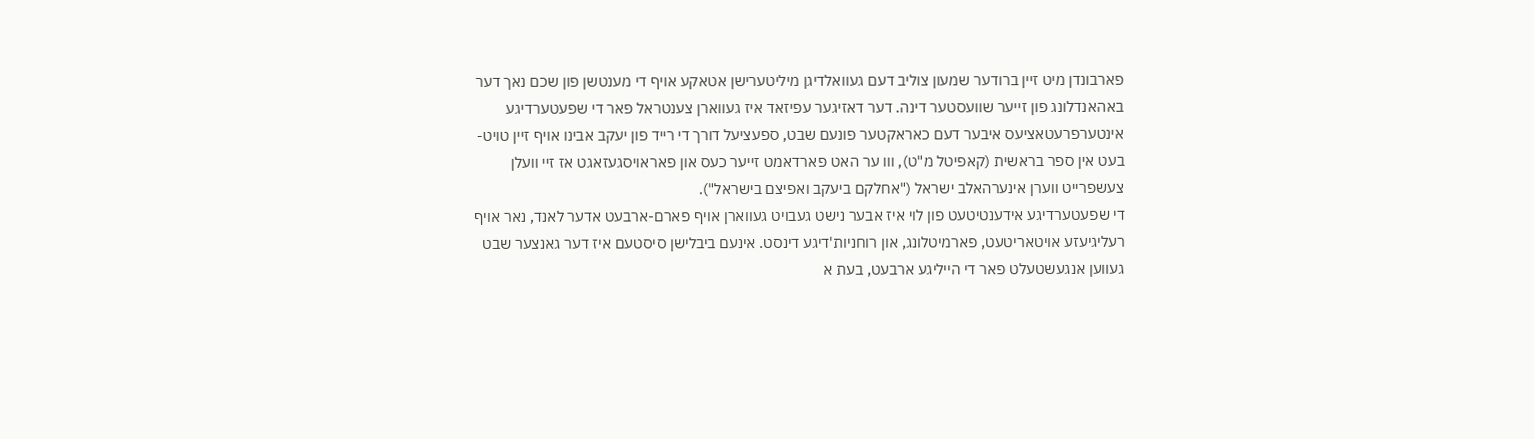פארבונדן מיט זיין ברודער שמעון צוליב דעם געוואלדיגן מיליטערישן אטאקע אויף די מענטשן פון שכם נאך דער באהאנדלונג פון זייער שוועסטער דינה. דער דאזיגער עפיזאד איז געווארן צענטראל פאר די שפעטערדיגע אינטערפרעטאציעס איבער דעם כאראקטער פונעם שבט, ספעציעל דורך די רייד פון יעקב אבינו אויף זיין טויט-בעט אין ספר בראשית (קאפיטל מ"ט), ווו ער האט פארדאמט זייער כעס און פאראויסגעזאגט אז זיי וועלן צעשפרייט ווערן אינערהאלב ישראל ("אחלקם ביעקב ואפיצם בישראל").
די שפעטערדיגע אידענטיטעט פון לוי איז אבער נישט געבויט געווארן אויף פארם-ארבעט אדער לאנד, נאר אויף רעליגיעזע אויטאריטעט, פארמיטלונג, און רוחניות'דיגע דינסט. אינעם ביבלישן סיסטעם איז דער גאנצער שבט געווען אנגעשטעלט פאר די הייליגע ארבעט, בעת א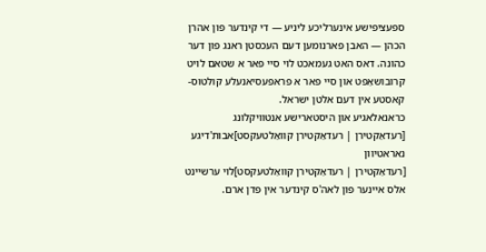ספעציפישע אינערליכע ליניע — די קינדער פון אהרן הכהן — האבן פארנומען דעם העכסטן ראנג פון דער כהונה. דאס האט געמאכט לוי סיי פאר א שטאם לויט קרובושאַפט און סיי פאר א פראפעסיאנעלע קולטוס-קאסטע אין דעם אלטן ישראל.
כראנאלאגיע און היסטארישע אנטוויקלונג
[רעדאַקטירן | רעדאַקטירן קוואַלטעקסט]אבות'דיגע נאראטיוון
[רעדאַקטירן | רעדאַקטירן קוואַלטעקסט]לוי ערשיינט אלס איינער פון לאה'ס קינדער אין פדן ארם.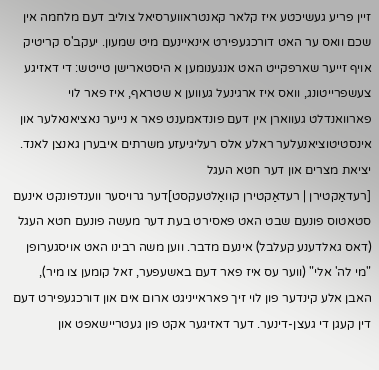זיין פריע געשיכטע איז קלאר קאנטראווערסיאל צוליב דעם מלחמה אין שכם וואס ער האט דורכגעפירט אינאיינעם מיט שמעון. יעקב'ס קריטיק אויף זייער שארפקייט האט אנגענומען א היסטארישן טייטש: די דאזיגע צעשפרייטונג, וואס איז ארגינעל געווען א שטראף, איז פאר לוי פארוואנדלט געווארן אין דעם פונדאמענט פאר א נייער נאציאנאלער און אינסטיטוציאנעלער ראלע אלס רעליגיעזע משרתים איבערן גאנצן לאנד.
יציאת מצרים און דער חטא העגל
[רעדאַקטירן | רעדאַקטירן קוואַלטעקסט]דער גרויסער ווענדפונקט אינעם סטאטוס פונעם שבט האט פאסירט בעת דער מעשה פונעם חטא העגל (דאס גאלדענע קעלבל) אינעם מדבר. ווען משה רבינו האט אויסגערופן "מי לה' אלי" (ווער עס איז פאר דעם באשעפער, זאל קומען צו מיר), האבן אלע קינדער פון לוי זיך פאראייניגט ארום אים און דורכגעפירט דעם דין קעגן די געצן-דינער. דער דאזיגער אקט פון געטריישאפט און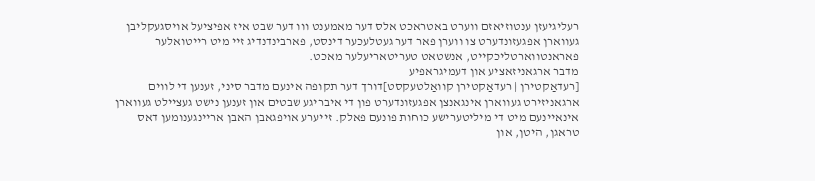רעליגיעזן ענטוזיאזם ווערט באטראכט אלס דער מאמענט ווו דער שבט איז אפיציעל אויסגעקליבן געווארן אפגעזונדערט צו ווערן פאר דער געטלעכער דינסט, פארבינדנדיג זיי מיט רייטואלער פאראנטווארטליכקייט, אנשטאט טעריטאריעלער מאכט.
מדבר ארגאניזאציע און דעמיגראפיע
[רעדאַקטירן | רעדאַקטירן קוואַלטעקסט]דורך דער תקופה אינעם מדבר סיני, זענען די לווים ארגאניזירט געווארן אינגאנצן אפגעזונדערט פון די איבריגע שבטים און זענען נישט געציילט געווארן אינאיינעם מיט די מיליטערישע כוחות פונעם פאלק. זייערע אויפגאבן האבן אריינגענומען דאס טראגן, היטן, און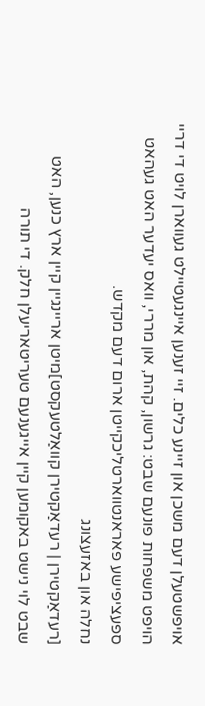אויפשטעלן דעם משכן און זיינע כלים. זיי זענען איינגעטיילט געווארן לויט די דריי הויפט משפחות פונעם שבט: גרשון, קהת, און מררי, וואס יעדער האט געהאט ספעציפישע פאראנטווארטליכקייטן ארום דעם מקדש.
נחלה און באזעצונג
[רעדאַקטירן | רעדאַקטירן קוואַלטעקסט]מיטן אריינגיין קיין ארץ כנען, האט שבט לוי נישט באקומען קיין אייגענעם טעריטאריעלן חלק. די תורה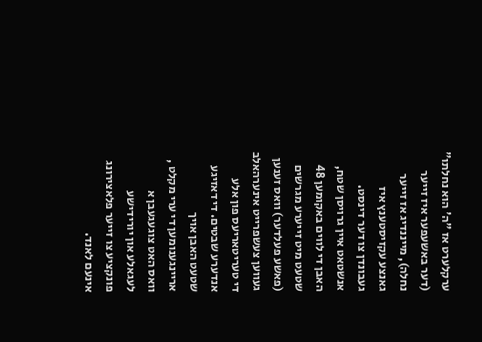ערקלערט אז "ה' הוא נחלתו" (דער באשעפער איז זייער נחלה), מייננדיג אז זייער גאנצע עקזיסטענץ איז געבונדן צו דער דינסט. אנשטאט איין גרויסן שטח, האבן די לווים באקומען 48 שטעט מיט זייערע מגרשים (פאשע פעלדער) וואס זענען געווען צעשפרייט אינערהאלב די טעריטאריעס פון אלע אנדערע שבטים. די דאזיגע שטעט האבן אויך אריינגענומען די ערי מקלט , וואס האט צוגעגעבן א לעגאלע און יורידישע פונקציע צו זייער פלאצירונג אינעם לאנד.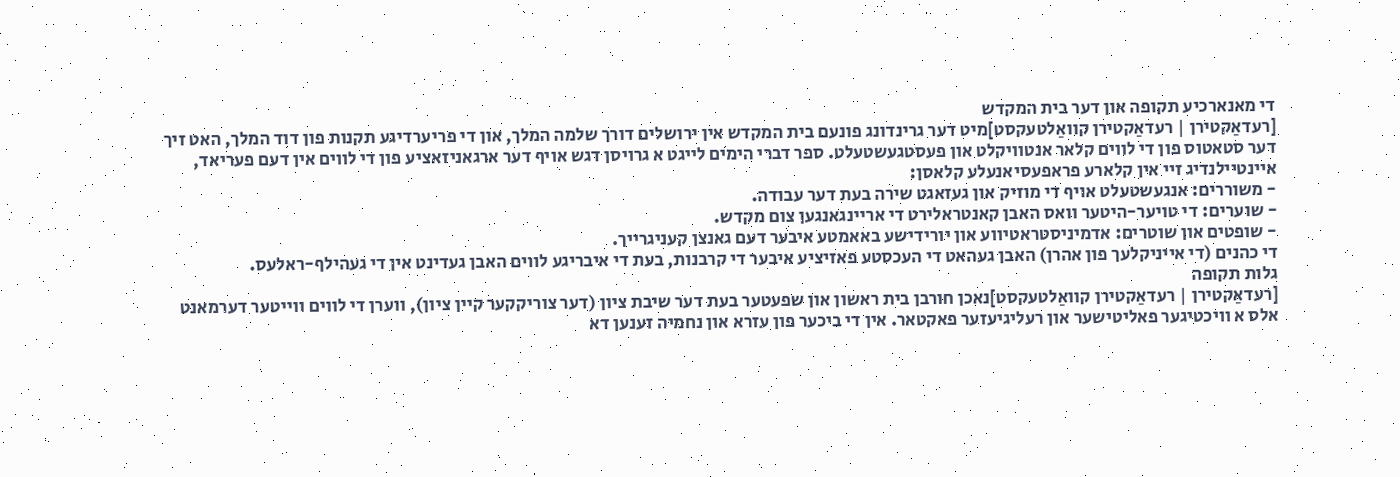די מאנארכיע תקופה און דער בית המקדש
[רעדאַקטירן | רעדאַקטירן קוואַלטעקסט]מיט דער גרינדונג פונעם בית המקדש אין ירושלים דורך שלמה המלך, און די פריערדיגע תקנות פון דוד המלך, האט זיך דער סטאטוס פון די לווים קלאר אנטוויקלט און פעסטגעשטעלט. ספר דברי הימים לייגט א גרויסן דגש אויף דער ארגאניזאציע פון די לווים אין דעם פעריאד, איינטיילנדיג זיי אין קלארע פראפעסיאנעלע קלאסן:
- משוררים: אנגעשטעלט אויף די מוזיק און געזאגט שירה בעת דער עבודה.
- שוערים: די טויער-היטער וואס האבן קאנטראלירט די אריינגאנגען צום מקדש.
- שופטים און שוטרים: אדמיניסטראטיווע און יורידישע באאמטע איבער דעם גאנצן קעניגרייך.
די כהנים (די אייניקלעך פון אהרן) האבן געהאט די העכסטע פאזיציע איבער די קרבנות, בעת די איבריגע לווים האבן געדינט אין די געהילף-ראלעס.
גלות תקופה
[רעדאַקטירן | רעדאַקטירן קוואַלטעקסט]נאכן חורבן בית ראשון און שפעטער בעת דער שיבת ציון (דער צוריקקער קיין ציון), ווערן די לווים ווייטער דערמאנט אלס א וויכטיגער פאליטישער און רעליגיעזער פאקטאר. אין די ביכער פון עזרא און נחמיה זענען דא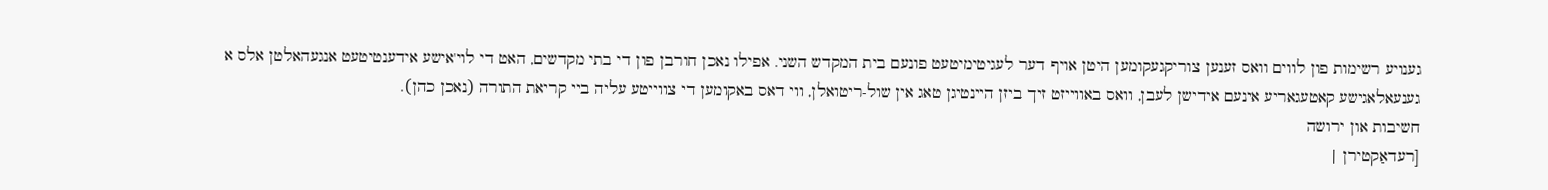גענויע רשימות פון לווים וואס זענען צוריקגעקומען היטן אויף דער לעגיטימיטעט פונעם בית המקדש השני. אפילו נאכן חורבן פון די בתי מקדשים, האט די לוי'אישע אידענטיטעט אנגעהאלטן אלס א גענעאלאגישע קאטעגאריע אינעם אידישן לעבן, וואס באווייזט זיך ביזן היינטיגן טאג אין שול-ריטואלן, ווי דאס באקומען די צווייטע עליה ביי קריאת התורה (נאכן כהן).
חשיבות און ירושה
[רעדאַקטירן |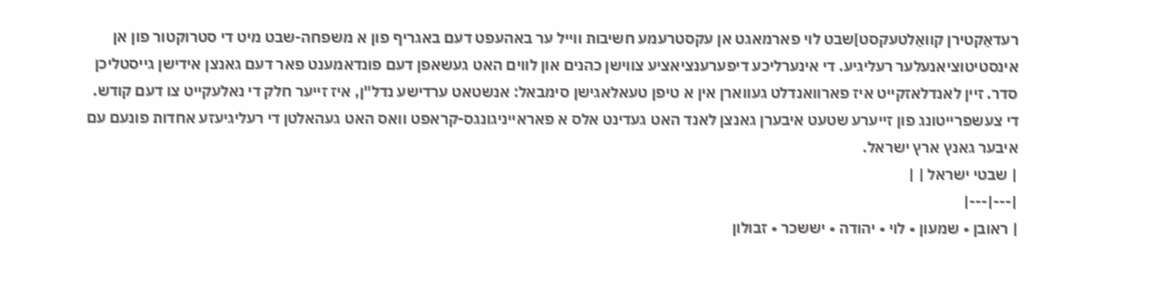רעדאַקטירן קוואַלטעקסט]שבט לוי פארמאגט אן עקסטרעמע חשיבות ווייל ער באהעפט דעם באגריף פון א משפחה-שבט מיט די סטרוקטור פון אן אינסטיטוציאנעלער רעליגיע. די אינערליכע דיפערענציאציע צווישן כהנים און לווים האט געשאפן דעם פונדאמענט פאר דעם גאנצן אידישן גייסטליכן סדר. זיין לאנדלאזקייט איז פארוואנדלט געווארן אין א טיפן טעאלאגישן סימבאל: אנשטאט ערדישע נדל"ן, איז זייער חלק די נאלעקייט צו דעם קודש. די צעשפרייטונג פון זייערע שטעט איבערן גאנצן לאנד האט געדינט אלס א פאראייניגונגס-קראפט וואס האט געהאלטן די רעליגיעזע אחדות פונעם עם איבער גאנץ ארץ ישראל.
| שבטי ישראל | |
|---|---|
| ראובן • שמעון • לוי • יהודה • יששכר • זבולון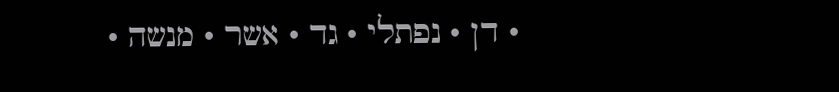• דן • נפתלי • גד • אשר • מנשה •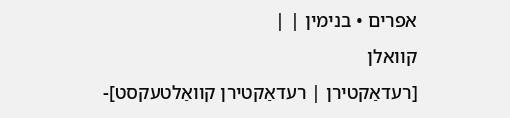אפרים • בנימין | |
קוואלן
[רעדאַקטירן | רעדאַקטירן קוואַלטעקסט]-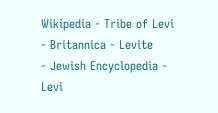Wikipedia - Tribe of Levi
- Britannica - Levite
- Jewish Encyclopedia - Levi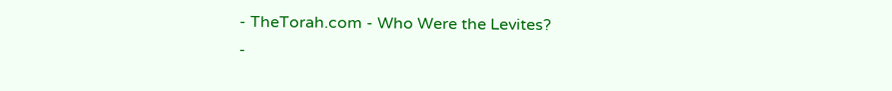- TheTorah.com - Who Were the Levites?
-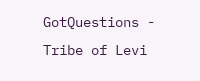GotQuestions - Tribe of Levi